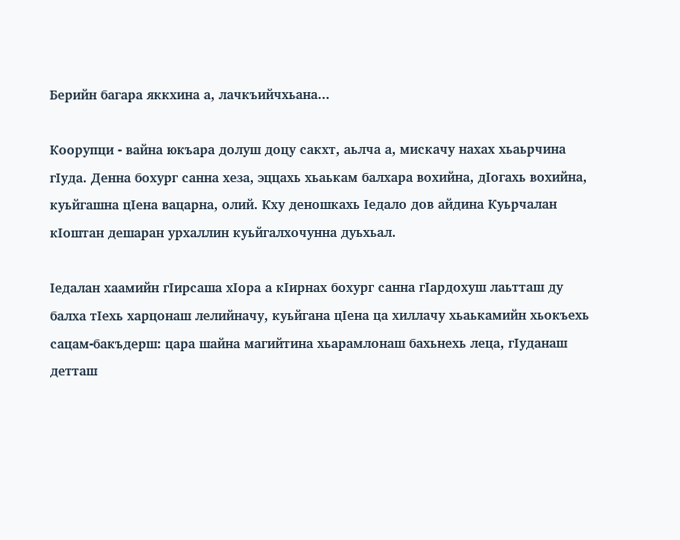Берийн багара яккхина а, лачкъийчхьана...

Коорупци - вайна юкъара долуш доцу сакхт, аьлча а, мискачу нахах хьаьрчина гIуда. Денна бохург санна хеза, эццахь хьаькам балхара вохийна, дIогахь вохийна, куьйгашна цIена вацарна, олий. Кху деношкахь Iедало дов айдина Куьрчалан кIоштан дешаран урхаллин куьйгалхочунна дуьхьал.

Iедалан хаамийн гIирсаша хIора а кIирнах бохург санна гIардохуш лаьтташ ду балха тIехь харцонаш лелийначу, куьйгана цIена ца хиллачу хьаькамийн хьокъехь сацам-бакъдерш: цара шайна магийтина хьарамлонаш бахьнехь леца, гIуданаш детташ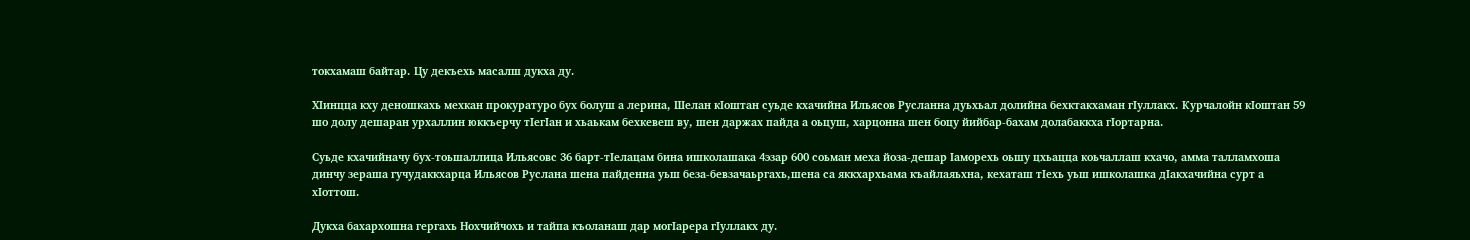токхамаш байтар. Цу декъехь масалш дукха ду.

ХIинцца кху деношкахь мехкан прокуратуро бух болуш а лерина, Шелан кIоштан суьде кхачийна Ильясов Русланна дуьхьал долийна бехктакхаман гIуллакх. Курчалойн кIоштан 59 шо долу дешаран урхаллин юккъерчу тIегIан и хьаькам бехкевеш ву, шен даржах пайда а оьцуш, харцонна шен боцу йийбар-бахам долабаккха гIортарна.

Суьде кхачийначу бух-тоьшаллица Ильясовс 36 барт-тIелацам бина ишколашака 4эзар 600 соьман меха йоза-дешар Iаморехь оьшу цхьацца коьчаллаш кхачо, амма талламхоша динчу зераша гучудаккхарца Ильясов Руслана шена пайденна уьш беза-бевзачаьргахь,шена са яккхархьама къайлаяьхна, кехаташ тIехь уьш ишколашка дIакхачийна сурт а хIоттош.

Дукха бахархошна гергахь Нохчийчохь и тайпа къоланаш дар могIарера гIуллакх ду.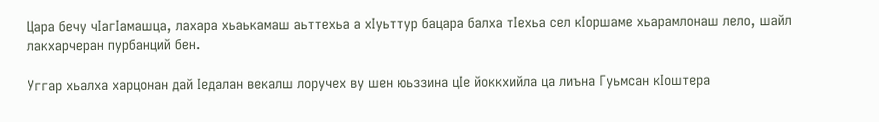Цара бечу чIагIамашца, лахара хьаькамаш аьттехьа а хIуьттур бацара балха тIехьа сел кIоршаме хьарамлонаш лело, шайл лакхарчеран пурбанций бен.

Уггар хьалха харцонан дай Iедалан векалш лоручех ву шен юьззина цIе йоккхийла ца лиъна Гуьмсан кIоштера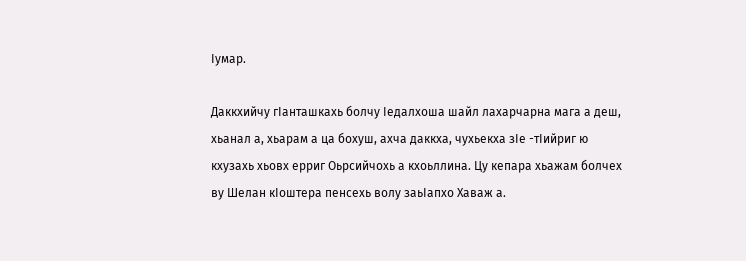Iумар.

Даккхийчу гIанташкахь болчу Iедалхоша шайл лахарчарна мага а деш, хьанал а, хьарам а ца бохуш, ахча даккха, чухьекха зIе -тIийриг ю кхузахь хьовх ерриг Оьрсийчохь а кхоьллина. Цу кепара хьажам болчех ву Шелан кIоштера пенсехь волу заьIапхо Хаваж а.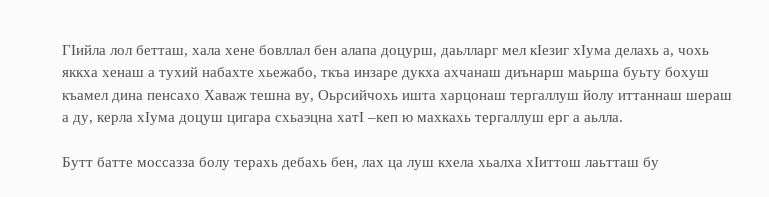ГIийла лол бетташ, хала хене бовллал бен алапа доцурш, даьлларг мел кIезиг хIума делахь а, чохь яккха хенаш а тухий набахте хьежабо, ткъа инзаре дукха ахчанаш диънарш маьрша буьту бохуш къамел дина пенсахо Хаваж тешна ву, Оьрсийчохь ишта харцонаш тергаллуш йолу иттаннаш шераш а ду, керла хIума доцуш цигара схьаэцна хатI –кеп ю махкахь тергаллуш ерг а аьлла.

Бутт батте моссазза болу терахь дебахь бен, лах ца луш кхела хьалха хIиттош лаьтташ бу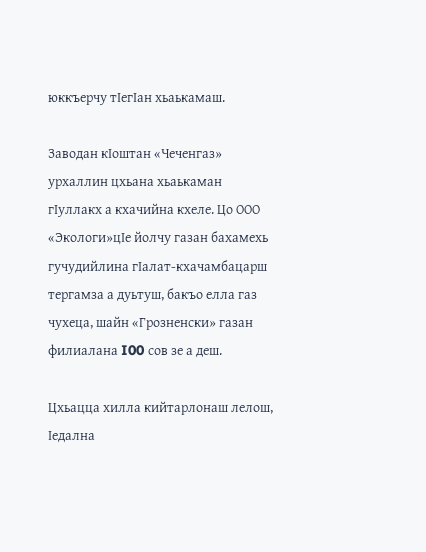юккъерчу тIегIан хьаькамаш.

Заводан кIоштан «Чеченгаз» урхаллин цхьана хьаькаман гIуллакх а кхачийна кхеле. Цо ООО «Экологи»цIе йолчу газан бахамехь гучудийлина гIалат-кхачамбацарш тергамза а дуьтуш, бакъо елла газ чухеца, шайн «Грозненски» газан филиалана I00 сов зе а деш.

Цхьацца хилла кийтарлонаш лелош, Iедална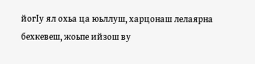йогIу ял охьа ца юьллуш, харцонаш лелаярна бехкевеш, жоьпе ийзош ву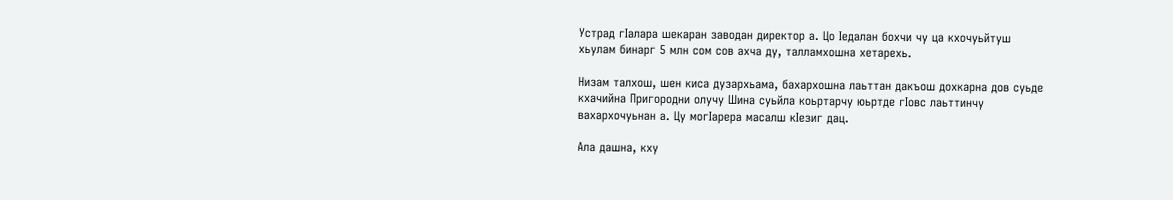Устрад гIалара шекаран заводан директор а. Цо Iедалан бохчи чу ца кхочуьйтуш хьулам бинарг 5 млн сом сов ахча ду, талламхошна хетарехь.

Низам талхош, шен киса дузархьама, бахархошна лаьттан дакъош дохкарна дов суьде кхачийна Пригородни олучу Шина суьйла коьртарчу юьртде гIовс лаьттинчу вахархочуьнан а. Цу могIарера масалш кIезиг дац.

Ала дашна, кху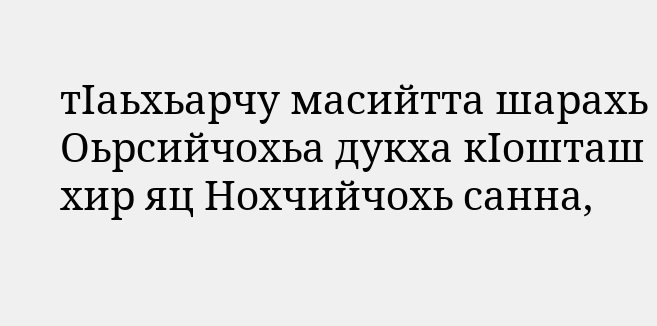тIаьхьарчу масийтта шарахь Оьрсийчохьа дукха кIошташ хир яц Нохчийчохь санна,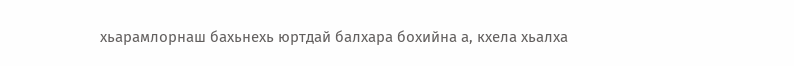хьарамлорнаш бахьнехь юртдай балхара бохийна а, кхела хьалха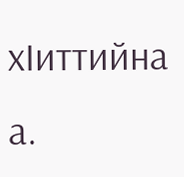хIиттийна а.